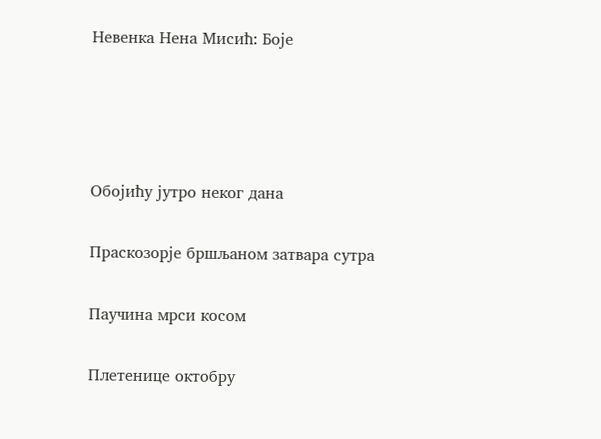Невенка Нена Мисић: Боје




Обојићу јутро неког дана

Праскозорје бршљаном затвара сутра

Паучина мрси косом

Плетенице октобру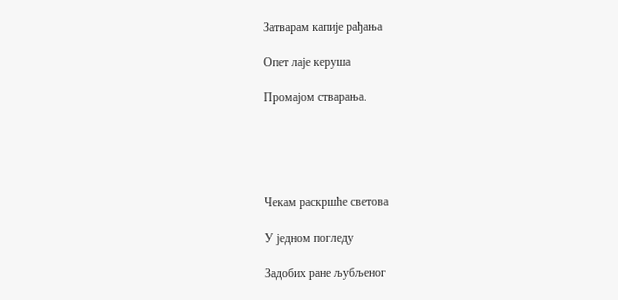Затварам капије рађања

Опет лаје керуша

Промајом стварања.





Чекам раскршће светова

У једном погледу

Задобих ране љубљеног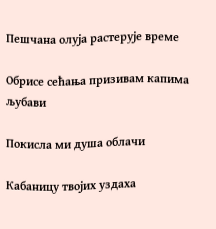Пешчана олуја растерује време

Обрисе сећања призивам капима љубави

Покисла ми душа облачи

Кабаницу твојих уздаха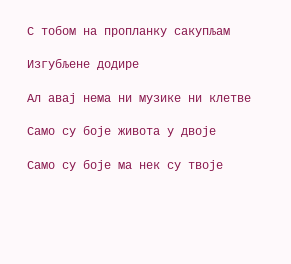С тобом на пропланку сакупљам

Изгубљене додире

Ал авај нема ни музике ни клетве

Само су боје живота у двоје

Само су боје ма нек су твоје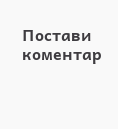Постави коментар